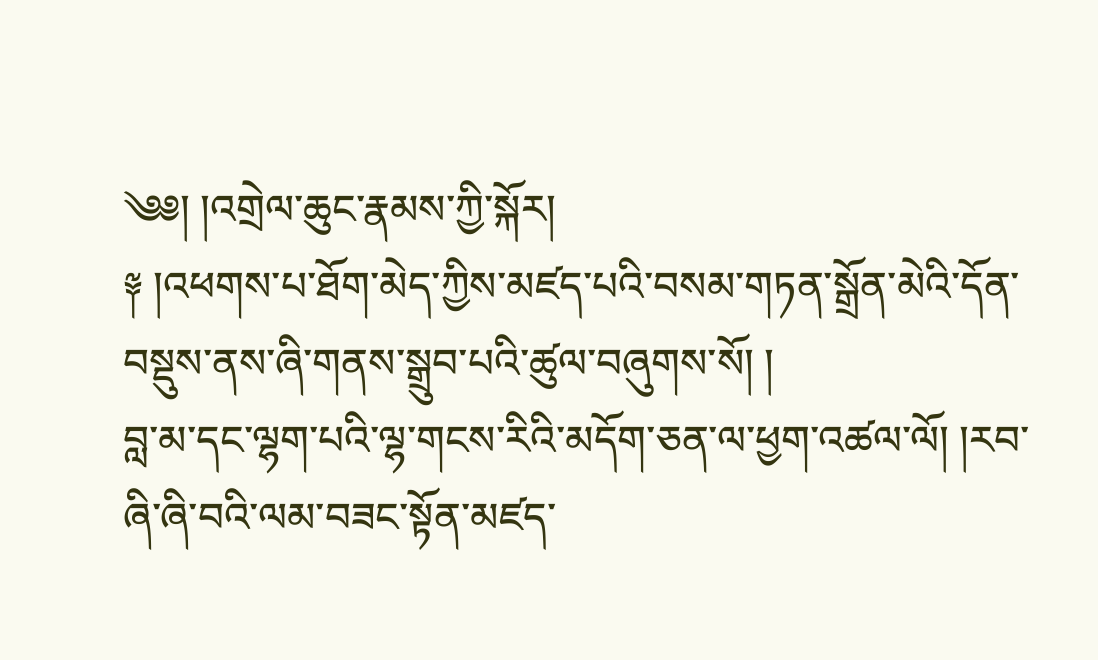༄༅། །འགྲེལ་ཆུང་རྣམས་ཀྱི་སྐོར།
༈ །འཕགས་པ་ཐོག་མེད་ཀྱིས་མཛད་པའི་བསམ་གཏན་སྒྲོན་མེའི་དོན་བསྡུས་ནས་ཞི་གནས་སྒྲུབ་པའི་ཚུལ་བཞུགས་སོ། །
བླ་མ་དང་ལྷག་པའི་ལྷ་གངས་རིའི་མདོག་ཅན་ལ་ཕྱག་འཚལ་ལོ། །རབ་ཞི་ཞི་བའི་ལམ་བཟང་སྟོན་མཛད་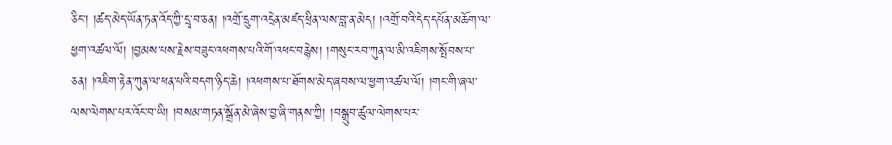ཅིང་། །ཚད་མེད་ཡོན་ཏན་འོད་ཀྱི་དྲྭ་བ་ཅན། །འགྲོ་དྲུག་འདྲེན་མཛད་ཕྲིན་ལས་བླ་ན་མེད། །འགྲོ་བའི་དེད་དཔོན་མཆོག་ལ་ཕྱག་འཚལ་ལོ། །བྱམས་པས་རྗེས་བཟུང་འཕགས་པའི་གོ་འཕང་བརྙེས། །གསུང་རབ་ཀུན་ལ་མི་འཇིགས་སྤོབས་པ་ཅན། །འཇིག་རྟེན་ཀུན་ལ་ཕན་པའི་བདག་ཉིད་ཆེ། །འཕགས་པ་ཐོགས་མེད་ཞབས་ལ་ཕྱག་འཚལ་ལོ། །གང་གི་ཞལ་ལས་ལེགས་པར་འོང་བ་ཡི། །བསམ་གཏན་སྒྲོན་མེ་ཞེས་བྱ་ཞི་གནས་ཀྱི། །བསྒྲུབ་ཚུལ་ལེགས་པར་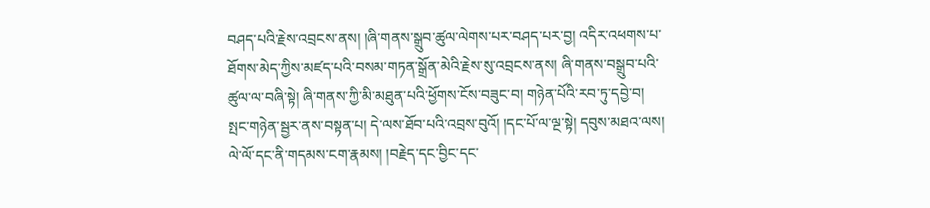བཤད་པའི་རྗེས་འབྲངས་ནས། །ཞི་གནས་སྒྲུབ་ཚུལ་ལེགས་པར་བཤད་པར་བྱ། འདིར་འཕགས་པ་ཐོགས་མེད་ཀྱིས་མཛད་པའི་བསམ་གཏན་སྒྲོན་མེའི་རྗེས་སུ་འབྲངས་ནས། ཞི་གནས་བསྒྲུབ་པའི་ཚུལ་ལ་བཞི་སྟེ། ཞི་གནས་ཀྱི་མི་མཐུན་པའི་ཕྱོགས་ངོས་བཟུང་བ། གཉེན་པོའི་རབ་ཏུ་དབྱེ་བ། སྤང་གཉེན་སྦྱར་ནས་བསྟན་པ། དེ་ལས་ཐོབ་པའི་འབྲས་བུའོ། །དང་པོ་ལ་ལྔ་སྟེ། དབུས་མཐའ་ལས། ལེ་ལོ་དང་ནི་གདམས་ངག་རྣམས། །བརྗེད་དང་བྱིང་དང་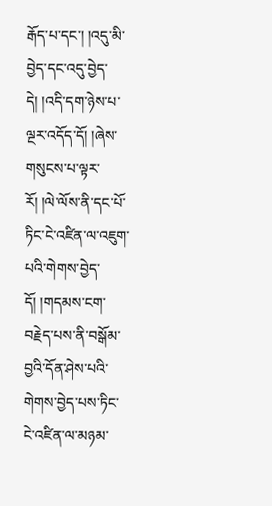རྒོད་པ་དང་། །འདུ་མི་བྱེད་དང་འདུ་བྱེད་དེ། །འདི་དག་ཉེས་པ་ལྔར་འདོད་དོ། །ཞེས་གསུངས་པ་ལྟར་རོ། །ལེ་ལོས་ནི་དང་པོ་ཏིང་ངེ་འཛིན་ལ་འཇུག་པའི་གེགས་བྱེད་དོ། །གདམས་ངག་བརྗེད་པས་ནི་བསྒོམ་བྱའི་དོན་ཤེས་པའི་གེགས་བྱེད་པས་ཏིང་ངེ་འཛིན་ལ་མཉམ་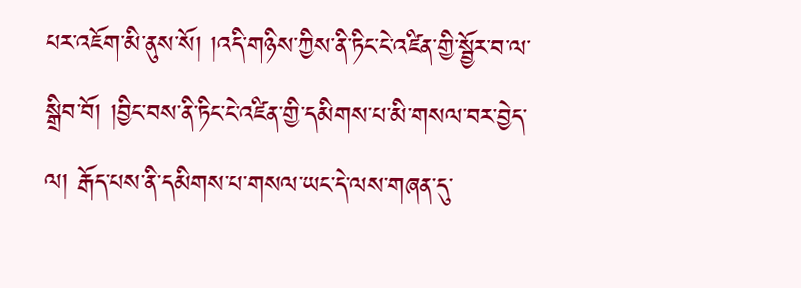པར་འཇོག་མི་ནུས་སོ། །འདི་གཉིས་ཀྱིས་ནི་ཏིང་ངེ་འཛིན་གྱི་སྦྱོར་བ་ལ་སྒྲིབ་བོ། །བྱིང་བས་ནི་ཏིང་ངེ་འཛིན་གྱི་དམིགས་པ་མི་གསལ་བར་བྱེད་ལ། རྒོད་པས་ནི་དམིགས་པ་གསལ་ཡང་དེ་ལས་གཞན་དུ་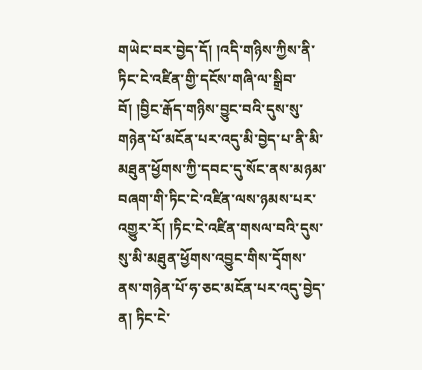གཡེང་བར་བྱེད་དོ། །འདི་གཉིས་ཀྱིས་ནི་ཏིང་ངེ་འཛིན་གྱི་དངོས་གཞི་ལ་སྒྲིབ་བོ། །བྱིང་རྒོད་གཉིས་བྱུང་བའི་དུས་སུ་གཉེན་པོ་མངོན་པར་འདུ་མི་བྱེད་པ་ནི་མི་མཐུན་ཕྱོགས་ཀྱི་དབང་དུ་སོང་ནས་མཉམ་བཞག་གི་ཏིང་ངེ་འཛིན་ལས་ཉམས་པར་འགྱུར་རོ། །ཏིང་ངེ་འཛིན་གསལ་བའི་དུས་སུ་མི་མཐུན་ཕྱོགས་འབྱུང་གིས་དྭོགས་ནས་གཉེན་པོ་ཧ་ཅང་མངོན་པར་འདུ་བྱེད་ན། ཏིང་ངེ་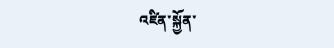འཛིན་སྐྱོན་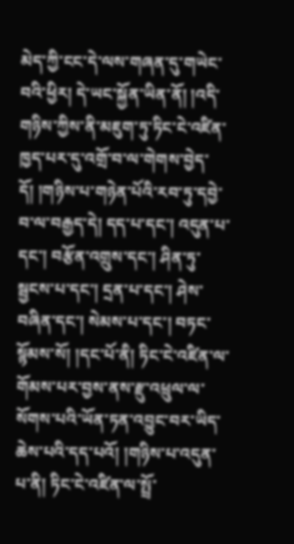མེད་ཀྱི་ངང་དེ་ལས་གཞན་དུ་གཡེང་བའི་ཕྱིར། དེ་ཡང་སྐྱོན་ཡིན་ནོ། །འདི་གཉིས་ཀྱིས་ནི་མཇུག་ཏུ་ཏིང་ངེ་འཛིན་ཁྱད་པར་དུ་འགྲོ་བ་ལ་གེགས་བྱེད་དོ། །གཉིས་པ་གཉེན་པོའི་རབ་ཏུ་དབྱེ་བ་ལ་བརྒྱད་དེ། དད་པ་དང་། འདུན་པ་དང་། བརྩོན་འགྲུས་དང་། ཤིན་ཏུ་སྦྱངས་པ་དང་། དྲན་པ་དང་། ཤེས་བཞིན་དང་། སེམས་པ་དང་། བཏང་སྙོམས་སོ། །དང་པོ་ནི། ཏིང་ངེ་འཛིན་ལ་གོམས་པར་བྱས་ནས་རྫུ་འཕྲུལ་ལ་སོགས་པའི་ཡོན་ཏན་འབྱུང་བར་ཡིད་ཆེས་པའི་དད་པའོ། །གཉིས་པ་འདུན་པ་ནི། ཏིང་ངེ་འཛིན་ལ་སྤྲོ་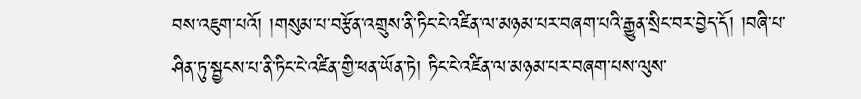བས་འཇུག་པའོ། །གསུམ་པ་བརྩོན་འགྲུས་ནི་ཏིང་ངེ་འཛིན་ལ་མཉམ་པར་བཞག་པའི་རྒྱུན་སྲིང་བར་བྱེད་དོ། །བཞི་པ་ཤིན་ཏུ་སྦྱངས་པ་ནི་ཏིང་ངེ་འཛིན་གྱི་ཕན་ཡོན་ཏེ། ཏིང་ངེ་འཛིན་ལ་མཉམ་པར་བཞག་པས་ལུས་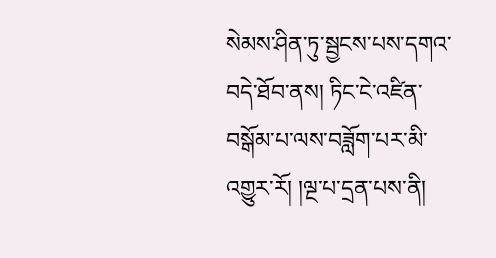སེམས་ཤིན་ཏུ་སྦྱངས་པས་དགའ་བདེ་ཐོབ་ནས། ཏིང་ངེ་འཛིན་བསྒོམ་པ་ལས་བཟློག་པར་མི་འགྱུར་རོ། །ལྔ་པ་དྲན་པས་ནི།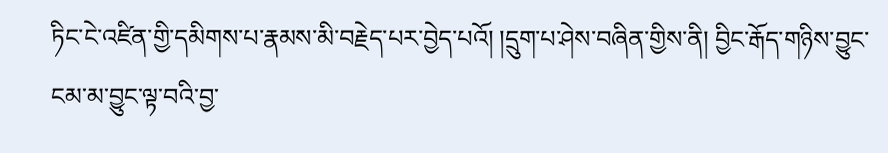ཏིང་ངེ་འཛིན་གྱི་དམིགས་པ་རྣམས་མི་བརྗེད་པར་བྱེད་པའོ། །དྲུག་པ་ཤེས་བཞིན་གྱིས་ནི། བྱིང་རྒོད་གཉིས་བྱུང་ངམ་མ་བྱུང་ལྟ་བའི་བྱ་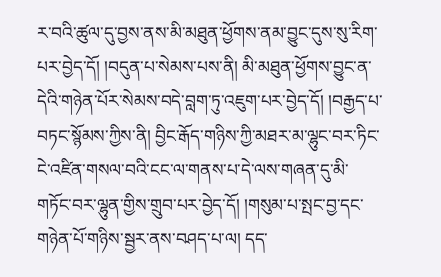ར་བའི་ཚུལ་དུ་བྱས་ནས་མི་མཐུན་ཕྱོགས་ནམ་བྱུང་དུས་སུ་རིག་པར་བྱེད་དོ། །བདུན་པ་སེམས་པས་ནི། མི་མཐུན་ཕྱོགས་བྱུང་ན་དེའི་གཉེན་པོར་སེམས་བདེ་བླག་ཏུ་འཇུག་པར་བྱེད་དོ། །བརྒྱད་པ་བཏང་སྙོམས་ཀྱིས་ནི། བྱིང་རྒོད་གཉིས་ཀྱི་མཐར་མ་ལྷུང་བར་ཏིང་ངེ་འཛིན་གསལ་བའི་ངང་ལ་གནས་པ་དེ་ལས་གཞན་དུ་མི་གཏོང་བར་ལྷུན་གྱིས་གྲུབ་པར་བྱེད་དོ། །གསུམ་པ་སྤང་བྱ་དང་གཉེན་པོ་གཉིས་སྦྱར་ནས་བཤད་པ་ལ། དད་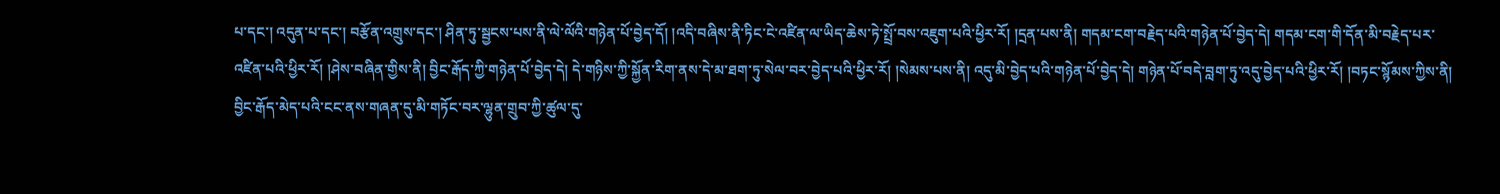པ་དང་། འདུན་པ་དང་། བརྩོན་འགྲུས་དང་། ཤིན་ཏུ་སྦྱངས་པས་ནི་ལེ་ལོའི་གཉེན་པོ་བྱེད་དོ། །འདི་བཞིས་ནི་ཏིང་ངེ་འཛིན་ལ་ཡིད་ཆེས་ཏེ་སྤྲོ་བས་འཇུག་པའི་ཕྱིར་རོ། །དྲན་པས་ནི། གདམ་ངག་བརྗེད་པའི་གཉེན་པོ་བྱེད་དེ། གདམ་ངག་གི་དོན་མི་བརྗེད་པར་འཛིན་པའི་ཕྱིར་རོ། །ཤེས་བཞིན་གྱིས་ནི། བྱིང་རྒོད་ཀྱི་གཉེན་པོ་བྱེད་དེ། དེ་གཉིས་ཀྱི་སྐྱོན་རིག་ནས་དེ་མ་ཐག་ཏུ་སེལ་བར་བྱེད་པའི་ཕྱིར་རོ། །སེམས་པས་ནི། འདུ་མི་བྱེད་པའི་གཉེན་པོ་བྱེད་དེ། གཉེན་པོ་བདེ་བླག་ཏུ་འདུ་བྱེད་པའི་ཕྱིར་རོ། །བཏང་སྙོམས་ཀྱིས་ནི། བྱིང་རྒོད་མེད་པའི་ངང་ནས་གཞན་དུ་མི་གཏོང་བར་ལྷུན་གྲུབ་ཀྱི་ཚུལ་དུ་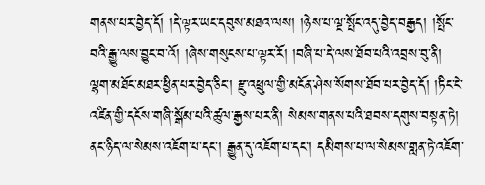གནས་པར་བྱེད་དོ། །དེ་ལྟར་ཡང་དབུས་མཐའ་ལས། །ཉེས་པ་ལྔ་སྤོང་འདུ་བྱེད་བརྒྱད། །སྤོང་བའི་རྒྱུ་ལས་བྱུང་བ་འོ། །ཞེས་གསུངས་པ་ལྟར་རོ། །བཞི་པ་དེ་ལས་ཐོབ་པའི་འབྲས་བུ་ནི། ལྷག་མཐོང་མཐར་ཕྱིན་པར་བྱེད་ཅིང་། རྫུ་འཕྲུལ་གྱི་མངོན་ཤེས་སོགས་ཐོབ་པར་བྱེད་དོ། །ཏིང་ངེ་འཛིན་གྱི་དངོས་གཞི་སྒོམ་པའི་ཚུལ་རྒྱས་པར་ནི། སེམས་གནས་པའི་ཐབས་དགུས་བསྟན་ཏེ། ནང་ཉིད་ལ་སེམས་འཇོག་པ་དང་། རྒྱུན་དུ་འཇོག་པ་དང་། དམིགས་པ་ལ་སེམས་གླན་ཏེ་འཇོག་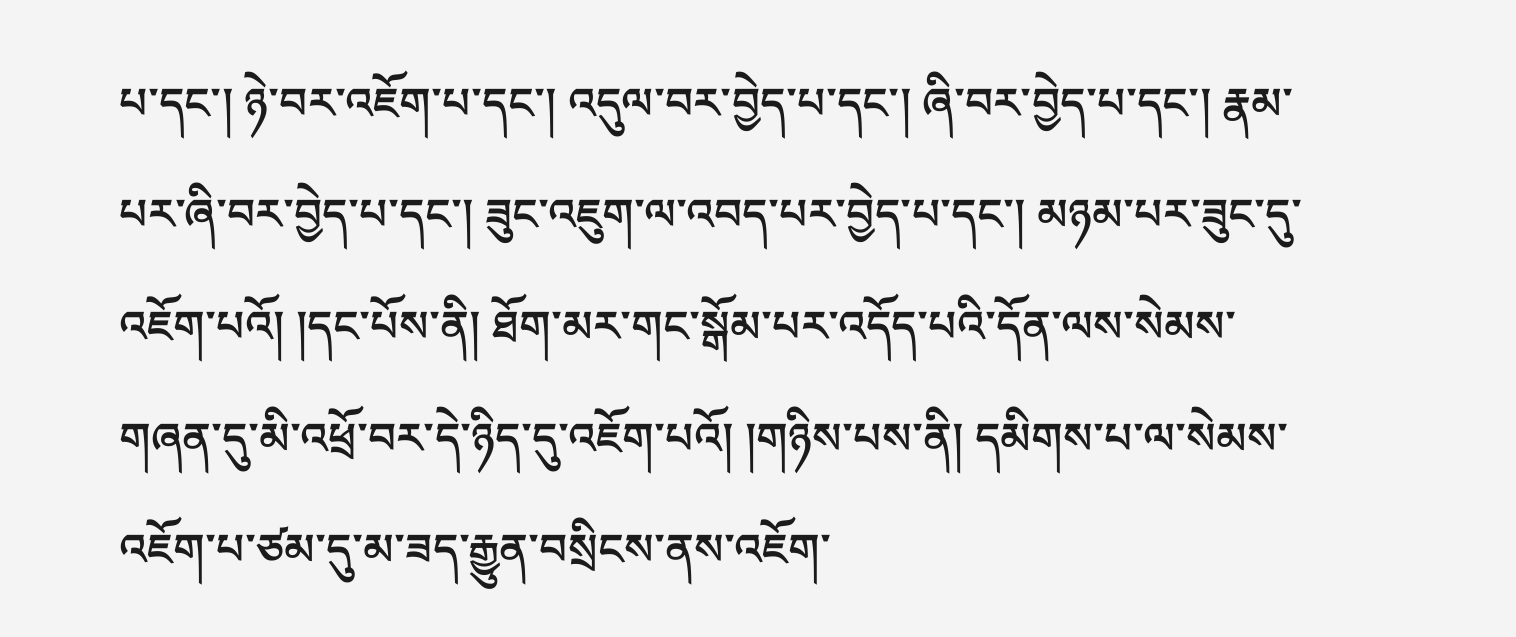པ་དང་། ཉེ་བར་འཇོག་པ་དང་། འདུལ་བར་བྱེད་པ་དང་། ཞི་བར་བྱེད་པ་དང་། རྣམ་པར་ཞི་བར་བྱེད་པ་དང་། ཟུང་འཇུག་ལ་འབད་པར་བྱེད་པ་དང་། མཉམ་པར་ཟུང་དུ་འཇོག་པའོ། །དང་པོས་ནི། ཐོག་མར་གང་སྒོམ་པར་འདོད་པའི་དོན་ལས་སེམས་གཞན་དུ་མི་འཕྲོ་བར་དེ་ཉིད་དུ་འཇོག་པའོ། །གཉིས་པས་ནི། དམིགས་པ་ལ་སེམས་འཇོག་པ་ཙམ་དུ་མ་ཟད་རྒྱུན་བསྲིངས་ནས་འཇོག་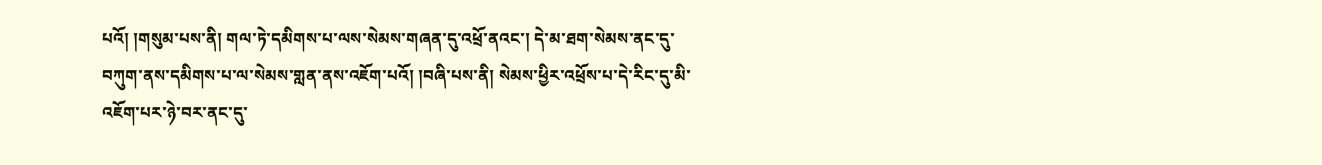པའོ། །གསུམ་པས་ནི། གལ་ཏེ་དམིགས་པ་ལས་སེམས་གཞན་དུ་འཕྲོ་ནའང་། དེ་མ་ཐག་སེམས་ནང་དུ་བཀུག་ནས་དམིགས་པ་ལ་སེམས་གླན་ནས་འཇོག་པའོ། །བཞི་པས་ནི། སེམས་ཕྱིར་འཕྲོས་པ་དེ་རིང་དུ་མི་འཇོག་པར་ཉེ་བར་ནང་དུ་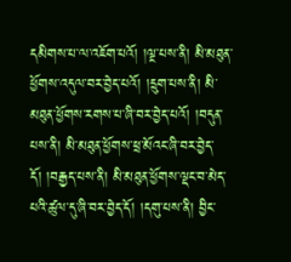དམིགས་པ་ལ་འཇོག་པའོ། །ལྔ་པས་ནི། མི་མཐུན་ཕྱོགས་འདུལ་བར་བྱེད་པའོ། །དྲུག་པས་ནི། མི་མཐུན་ཕྱོགས་རགས་པ་ཞི་བར་བྱེད་པའོ། །བདུན་པས་ནི། མི་མཐུན་ཕྱོགས་ཕྲ་མོའང་ཞི་བར་བྱེད་དོ། །བརྒྱད་པས་ནི། མི་མཐུན་ཕྱོགས་ལྡང་བ་མེད་པའི་ཚུལ་དུ་ཞི་བར་བྱེད་དོ། །དགུ་པས་ནི། བྱིང་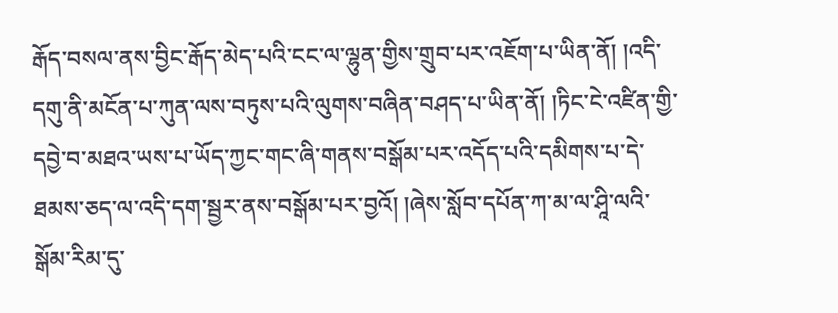རྒོད་བསལ་ནས་བྱིང་རྒོད་མེད་པའི་ངང་ལ་ལྷུན་གྱིས་གྲུབ་པར་འཇོག་པ་ཡིན་ནོ། །འདི་དགུ་ནི་མངོན་པ་ཀུན་ལས་བཏུས་པའི་ལུགས་བཞིན་བཤད་པ་ཡིན་ནོ། །ཏིང་ངེ་འཛིན་གྱི་དབྱེ་བ་མཐའ་ཡས་པ་ཡོད་ཀྱང་གང་ཞི་གནས་བསྒོམ་པར་འདོད་པའི་དམིགས་པ་དེ་ཐམས་ཅད་ལ་འདི་དག་སྦྱར་ནས་བསྒོམ་པར་བྱའོ། །ཞེས་སློབ་དཔོན་ཀ་མ་ལ་ཤཱི་ལའི་སྒོམ་རིམ་དུ་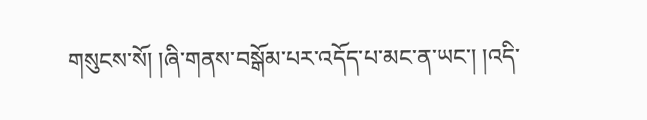གསུངས་སོ། །ཞི་གནས་བསྒོམ་པར་འདོད་པ་མང་ན་ཡང་། །འདི་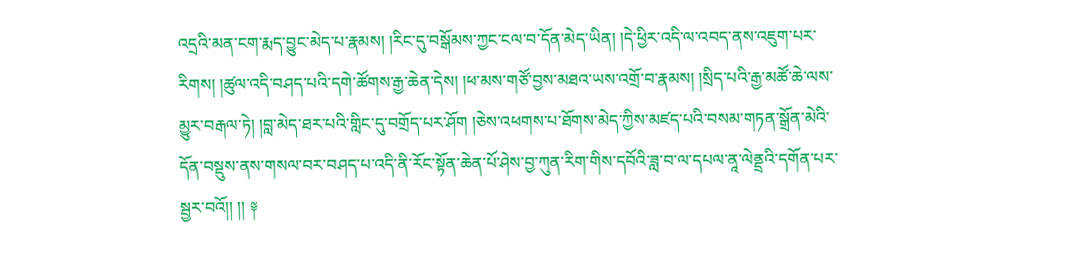འདྲའི་མན་ངག་རྨད་བྱུང་མེད་པ་རྣམས། །རིང་དུ་བསྒོམས་ཀྱང་ངལ་བ་དོན་མེད་ཡིན། །དེ་ཕྱིར་འདི་ལ་འབད་ནས་འཇུག་པར་རིགས། །ཚུལ་འདི་བཤད་པའི་དགེ་ཚོགས་རྒྱ་ཆེན་དེས། །ཕ་མས་གཙོ་བྱས་མཐའ་ཡས་འགྲོ་བ་རྣམས། །སྲིད་པའི་རྒྱ་མཚོ་ཆེ་ལས་མྱུར་བརྒལ་ཏེ། །བླ་མེད་ཐར་པའི་གླིང་དུ་བགྲོད་པར་ཤོག །ཅེས་འཕགས་པ་ཐོགས་མེད་ཀྱིས་མཛད་པའི་བསམ་གཏན་སྒྲོན་མེའི་དོན་བསྡུས་ནས་གསལ་བར་བཤད་པ་འདི་ནི་རོང་སྟོན་ཆེན་པོ་ཤེས་བྱ་ཀུན་རིག་གིས་དབོའི་ཟླ་བ་ལ་དཔལ་ནཱ་ལེནྡྲའི་དགོན་པར་སྦྱར་བའོ།། །། ༈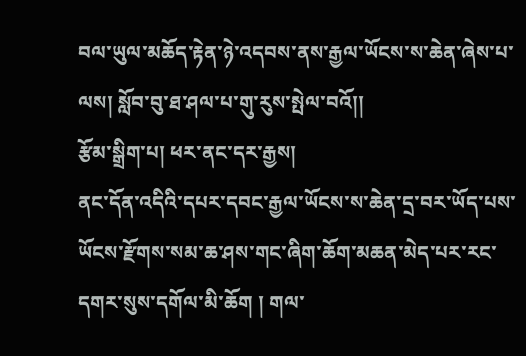བལ་ཡུལ་མཆོད་རྟེན་ཉེ་འདབས་ནས་རྒྱལ་ཡོངས་ས་ཆེན་ཞེས་པ་ལས། སློབ་བུ་ཐ་ཤལ་པ་གུ་རུས་སྤེལ་བའོ།།
རྩོམ་སྒྲིག་པ། ཕར་ནང་དར་རྒྱས།
ནང་དོན་འདིའི་དཔར་དབང་རྒྱལ་ཡོངས་ས་ཆེན་དྲ་བར་ཡོད་པས་ཡོངས་རྫོགས་སམ་ཆ་ཤས་གང་ཞིག་ཆོག་མཆན་མེད་པར་རང་དགར་སུས་དགོལ་མི་ཆོག ། གལ་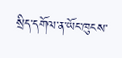སྲིད་དགོལ་ན་ཡོང་ཁུངས་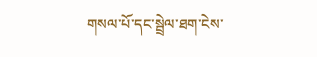གསལ་པོ་དང་སྦྲེལ་ཐག་ངེས་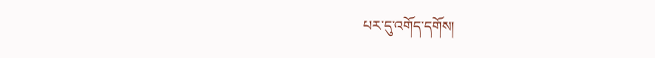པར་དུ་འགོད་དགོས།